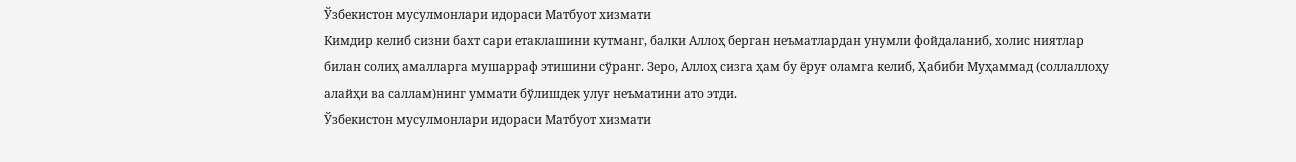Ўзбекистон мусулмонлари идораси Матбуот хизмати
Кимдир келиб сизни бахт сари етаклашини кутманг, балки Аллоҳ берган неъматлардан унумли фойдаланиб, холис ниятлар билан солиҳ амалларга мушарраф этишини сўранг. Зеро, Аллоҳ сизга ҳам бу ёруғ оламга келиб, Ҳабиби Муҳаммад (соллаллоҳу алайҳи ва саллам)нинг уммати бўлишдек улуғ неъматини ато этди.
Ўзбекистон мусулмонлари идораси Матбуот хизмати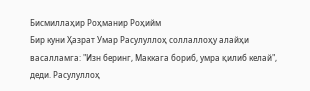Бисмиллаҳир Роҳманир Роҳийм
Бир куни Ҳазрат Умар Расулуллоҳ соллаллоҳу алайҳи васалламга: "Изн беринг, Маккага бориб, умра қилиб келай", деди. Расулуллоҳ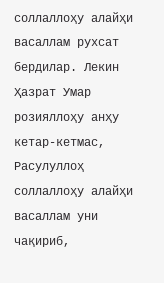соллаллоҳу алайҳи васаллам рухсат бердилар. Лекин Ҳазрат Умар розияллоҳу анҳу кетар-кетмас, Расулуллоҳ соллаллоҳу алайҳи васаллам уни чақириб,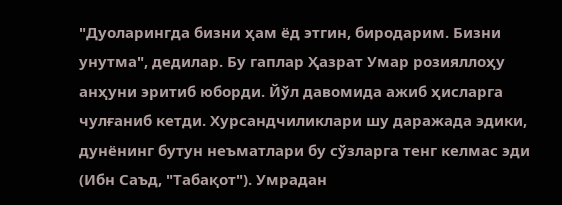"Дуоларингда бизни ҳам ёд этгин, биродарим. Бизни унутма", дедилар. Бу гаплар Ҳазрат Умар розияллоҳу анҳуни эритиб юборди. Йўл давомида ажиб ҳисларга чулғаниб кетди. Хурсандчиликлари шу даражада эдики, дунёнинг бутун неъматлари бу сўзларга тенг келмас эди (Ибн Саъд, "Табақот"). Умрадан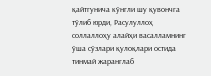қайтгунича кўнгли шу қувончга тўлиб юрди, Расулуллоҳ соллаллоҳу алайҳи васалламнинг ўша сўзлари қулоқлари остида тинмай жаранглаб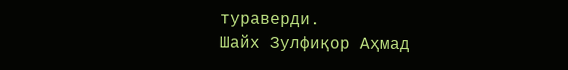тураверди.
Шайх Зулфиқор Аҳмад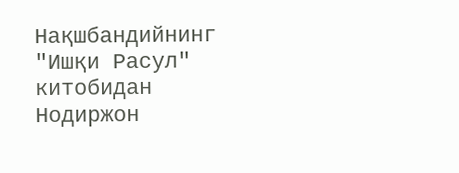Нақшбандийнинг
"Ишқи Расул" китобидан Нодиржон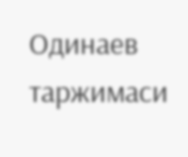Одинаев таржимаси